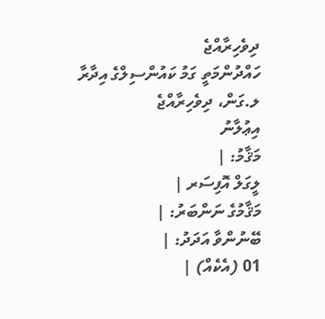ދިވެހިރާއްޖެ
ހައްދުންމަތީ ގަމު ކައުންސިލްގެ އިދާރާ
ލ.ގަން، ދިވެހިރާއްޖެ
އިޢުލާނު
މަޤާމު: |
ލީގަލް އޮފިސަރ |
މަޤާމުގެ ނަންބަރު: |
ބޭނުންވާ އަދަދު: |
01 (އެކެއް) |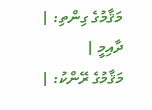މަޤާމުގެ ގިންތި: |
ދާއިމީ |
މަޤާމުގެ ރޭންކު: |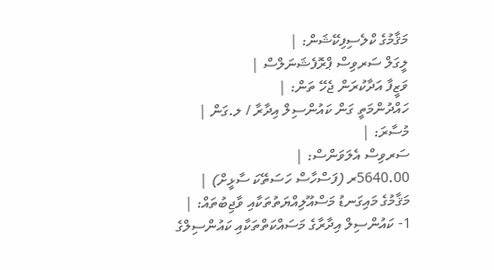މަޤާމުގެ ކްލެސިފިކޭޝަން: |
ލީގަލް ސަރވިސް ޕްރޮފެޝަނަލްސް |
ވަޒީފާ އަދާކުރަން ޖެހޭ ތަން: |
ހައްދުންމަތީ ގަން ކައުންސިލް އިދާރާ / ލ.ގަން |
މުސާރަ: |
ސަރވިސް އެލަވަންސް: |
5640.00ރ (ފަސްހާސް ހަސަތޭކަ ސާޅީށް) |
މަޤާމުގެ މައިގަނޑު މަސްއޫލިއްޔަތުތަކާއި ވާޖިބުތައް: |
1- ކައުންސިލް އިދާރާގެ މަސައްކަތްތަކާއި ކައުންސިލްގެ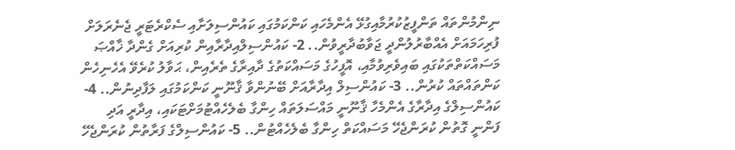ނިންމުންތައް ތަންފީޒުކުރުމާއިގުޅޭ އެންމެހައި ކަންކަމުގައި ކައުންސިލަށާއި ސެކްރެޓަރީ ޖެނެރަލަށް ފުރިހަމައަށް އެއްބާރުލުންދީ ޖަވާބުދާރީވުން.. 2- ކައުންސިލްއިދާރާއިން ކުރިއަށް ގެންދާ ޚާއްޞަ މަސައްކަތްތަކުގައި ބައިވެރިވުމާއި، އޮފީހުގެ މަސައްކަތުގެ ދާއިރާގެ ތެރެއިން، ޙަވާލު ކުރެވޭ އެހެނިހެން ކަންތައްތައް ކުރުން.. 3- ކައުންސިލް އިދާރާއަށް ބޭނުންވާ ޤާނޫނީ ކަންކަމުގައި ލަފާދިނުން.. 4- ކައުންސިލްގެ އިދާރާގެ އެންމެހާ ޤާނޫނީ މައްސަލަތައް ހިންގާ ބެލެހެއްޓުމަށްޓަކައި، އިދާރީ އަދި ފަންނީ ގޮތުން ކުރަންޖެހޭ މަސައްކަތް ހިންގާ ބެލެހެއްޓުން.. 5- ކައުންސިލްގެ ފަރާތުން ކުރަންޖެހޭ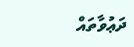ދަޢުވާތައް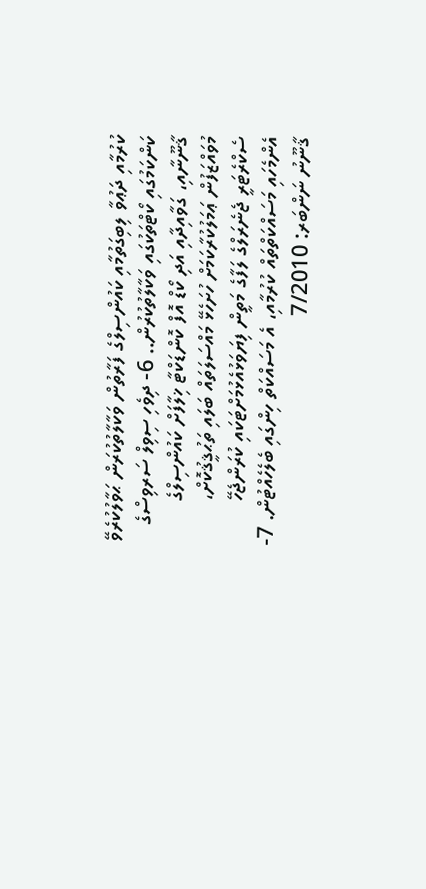ކުރުމާއި ދަޢުވާ ލިބިގަތުމާއި ކައުންސިލްގެ ފަރާތުން ވަކާލާތުކުރަން ޙަވާލުކުރެވޭ ކަންކަމުގައި ކޯޓްތަކުގައި ވަކާލާތުކުރުން.. 6- ދިވެހި ސިވިލް ސަރވިސްގެ ޤާނޫނާއި، ގަވާއިދާއި އަދި ކޯޑް އޮފް ކޮންޑަކްޓާ ޚިލާފަށް ކައުންސިލްގެ މުވައްޒަފުން ޢަމަލުކުރާކަމަށް ހުށަހެޅޭ މައްސަލަތައް ބަލައި ތަޙުޤީޤުކޮށް، ސެކްރެޓަރީ ޖެނެރަލްގެ ލަފާގެ މަތީން ފިޔަވަޅުއެޅުމަށްޓަކައި ކުރަންޖެހޭ އެންމެހައި މަސައްކަތްތައް ކުރުމާއި، އެ މަސައްކަތް ހިންގައި ބެލެހެއްޓުން. 7- ޤާނޫނު ނަންބަރ: 7/2010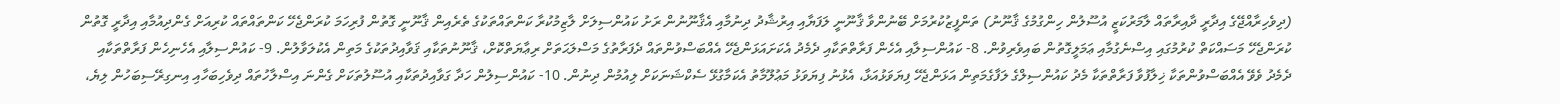(ދިވެހިރާއްޖޭގެ އިދާރީ ދާއިރާތައް ލާމަރުކަޒީ އުސޫލުން ހިންގުމުގެ ޤާނޫނު) ތަންފީޒުކުރުމަށް ބޭނުންވާ ޤާނޫނީ ލަފަޔާއި އިރުޝާދު ދިނުމާއި އެޤާނޫނުން ރަށު ކައުންސިލަށް ލާޒިމުކުރާ ކަންތައްތަކުގެ ތެރެއިން ޤާނޫނީ ގޮތުން ފުރިހަމަ ކުރަންޖެހޭ ކަންތައްތައް ކުރިއަށް ގެންދިއުމާއި އިދާރީ ގޮތުން ކުރަންޖެހޭ މަސައްކަތް ކުރުމުގައި އިސްނެގުމާއި ޢަމަލީގޮތުން ބައިވެރިވުން. 8- ކައުންސިލާއި އެހެން ފަރާތްތަކާއި ދެމެދު އެކަށައަޅަންޖެހޭ އެއްބަސްވުންތައް ދެފަރާތުގެ މަސްލަޙަތަށް ރިޢާޔަތްކޮށް، ޤާނޫނުތަކާއި ޤަވާއިދުތަކުގެ މަތިން އެކުލަވާލުން. 9- ކައުންސިލާއި އެހެނިހެން ފަރާތްތަކާއި ދެމެދު ވެވޭ އެއްބަސްވުންތަކާ ޚިލާފުވާ ފަރާތްތަކާ މެދު ކައުންސިލްގެ ލަފާގެމަތިން އަޅަންޖެހޭ ފިޔަވަޅުއަޅާ، އެޅުނު ފިޔަވަޅު މަޢުލޫމާތު އެކަމާގުޅޭ ސެކްޝަނަކަށް ލިއުމުން ދިނުން. 10- ކައުންސިލުން ހަދާ ގަވާއިދުތަކާއި އުސޫލުތަކަށް ގެންނަ އިސްލާހުތައް ދިވެހިބަހާއި އިނގިރޭސިބަހުން ލިޔެ،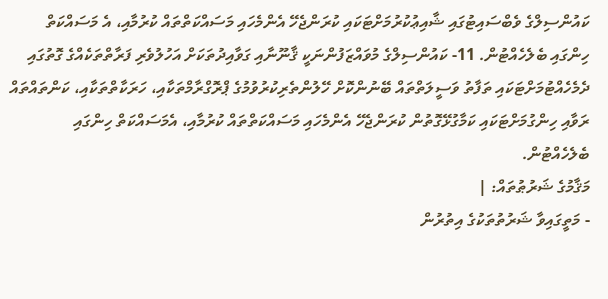ކައުންސިލްގެ ވެބްސައިޓުގައި ޝާއިޢުކުރުމަށްޓަކައި ކުރަންޖެހޭ އެންމެހައި މަސައްކަތްތައް ކުރުމާއި، އެ މަސައްކަތް ހިންގައި ބެލެހެއްޓުން. 11- ކައުންސިލްގެ މުވައްޒަފުންނަކީ ޤާނޫނާއި ގަވާއިދުތަކަށް އަހުލުވެރި ފަރާތްތަކެއްގެ ގޮތުގައި ދެމެހެއްޓުމަށްޓަކައި ތަފާތު ވަސީލަތްތައް ބޭނުންކޮށް ހޭލުންތެރިކުރުވުމުގެ ޕްރޮގްރާމްތަކާއި، ހަރަކާތްތަކާއި، ކަންތައްތައް ރަވާއި ހިންގުމަށްޓަކައި ކަމާގުޅޭގޮތުން ކުރަންޖެހޭ އެންމެހައި މަސައްކަތްތައް ކުރުމާއި، އެމަސައްކަތް ހިންގައި ބެލެހެއްޓުން.
މަޤާމުގެ ޝަރުޠުތައް: |
- މަތީގައިވާ ޝަރުތުތަކުގެ އިތުރުން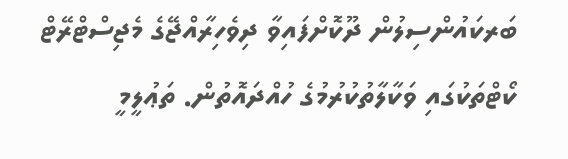ބަރކައުންސިލުން ދޫކޮށްފައިވާ ދިވެހިރާއްޖޭގެ މެޖިސްޓްރޭޓް ކޯޓްތަކުގައި ވަކާލާތުކުރުމުގެ ހުއްދައޮތުން. ތަޢުލީމީ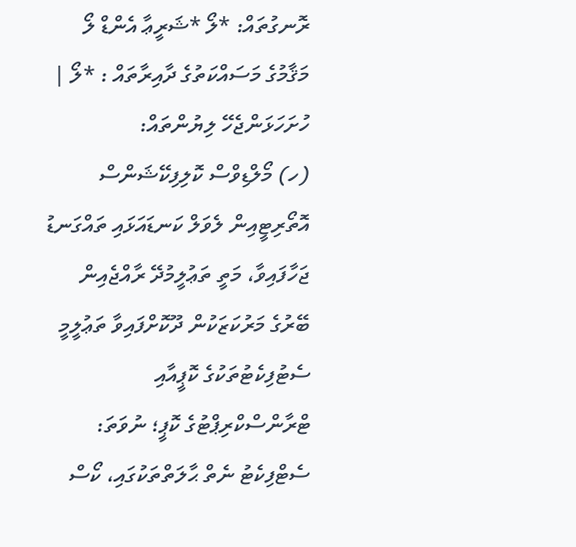ރޮނގުތައް: *ލޯ *ޝަރީޢާ އެންޑް ލޯ
މަޤާމުގެ މަސައްކަތުގެ ދާއިރާތައް : *ލޯ |
ހުށަހަޅަންޖެހޭ ލިޔުންތައް:
(ހ) މޯލްޑިވްސް ކޮލިފިކޭޝަންސް އޮތޯރިޓީއިން ލެވަލް ކަނޑައަޅައި ތައްގަނޑު ޖަހާފައިވާ، މަތީ ތަޢުލީމުދޭ ރާއްޖެއިން ބޭރުގެ މަރުކަޒަކުން ދޫކޮށްފައިވާ ތަޢުލީމީ ސެޓުފިކެޓުތަކުގެ ކޮޕީއާއި ޓްރާންސްކްރިޕްޓުގެ ކޮޕީ؛ ނުވަތަ: ސެޓްފިކެޓު ނެތް ޙާލަތްތަކުގައި، ކޯސް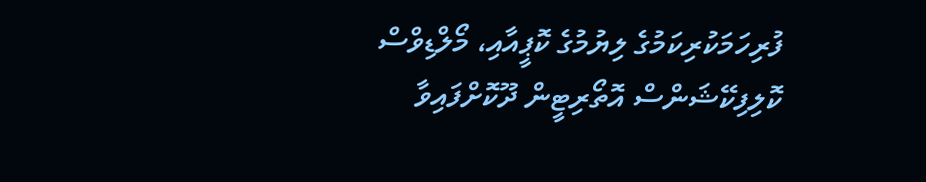ފުރިހަމަކުރިކަމުގެ ލިޔުމުގެ ކޮޕީއާއި، މޯލްޑިވްސް ކޮލިފިކޭޝަންސް އޮތޯރިޓީން ދޫކޮށްފައިވާ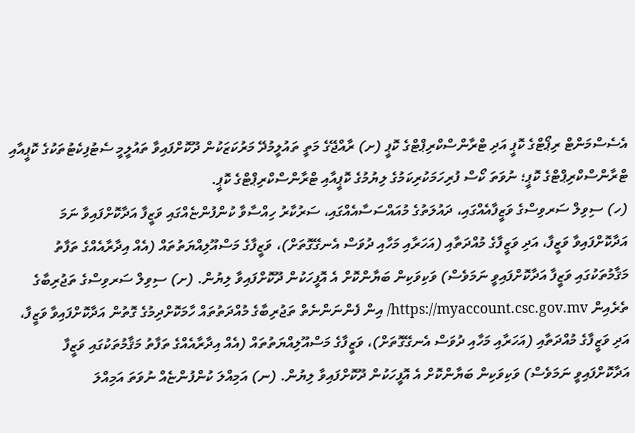އެސެސްމަންޓް ރިޕޯޓްގެ ކޮޕީ އަދި ޓްރާންސްކްރިޕްޓްގެ ކޮޕީ (ށ) ރާއްޖޭގެ މަތީ ތައުލީމުދޭ މަރުކަޒަކުން ދޫކޮށްފައިވާ ތައުލީމީ ސެޓުފިކެޓުތަކުގެ ކޮޕީއާއި ޓްރާންސްކްރިޕްޓްގެ ކޮޕީ؛ ނުވަތަ ކޯސް ފުރިހަމަކުރިކަމުގެ ލިޔުމުގެ ކޮޕީއާއި ޓްރާންސްކްރިޕްޓްގެ ކޮޕީ.
(ހ) ސިވިލް ސަރވިސްގެ ވަޒީފާއެއްގައި، ދައުލަތުގެ މުއައްސަސާއެއްގައި، ސަރުކާރު ހިއްސާވާ ކުންފުންޏެއްގައި ވަޒީފާ އަދާކޮށްފައިވާ ނަމަ އަދާކޮށްފައިވާ ވަޒީފާ، އަދި ވަޒީފާގެ މުއްދަތާއި (އަހަރާއި މަހާއި ދުވަސް އެނގޭގޮތަށް)، ވަޒީފާގެ މަސްއޫލިއްޔަތުތައް (އެއް އިދާރާއެއްގެ ތަފާތު މަޤާމުތަކުގައި ވަޒީފާ އަދާކޮށްފައިވީ ނަމަވެސް) ވަކިވަކިން ބަޔާންކޮށް އެ އޮފީހަކުން ދޫކޮށްފައިވާ ލިޔުން. (ށ) ސިވިލް ސަރވިސްގެ ތަޖުރިބާގެ ތެރެއިން https://myaccount.csc.gov.mv/ އިން ފެންނަންނެތް ތަޖުރިބާގެ މުއްދަތުތައް ހާމަކޮށްދިމުގެ ގޮތުން އަދާކޮށްފައިވާ ވަޒީފާ، އަދި ވަޒީފާގެ މުއްދަތާއި (އަހަރާއި މަހާއި ދުވަސް އެނގޭގޮތަށް)، ވަޒީފާގެ މަސްއޫލިއްޔަތުތައް (އެއް އިދާރާއެއްގެ ތަފާތު މަޤާމުތަކުގައި ވަޒީފާ އަދާކޮށްފައިވީ ނަމަވެސް) ވަކިވަކިން ބަޔާންކޮށް އެ އޮފީހަކުން ދޫކޮށްފައިވާ ލިޔުން. (ނ) އަމިއްލަ ކުންފުންޏެއް ނުވަތަ އަމިއްލަ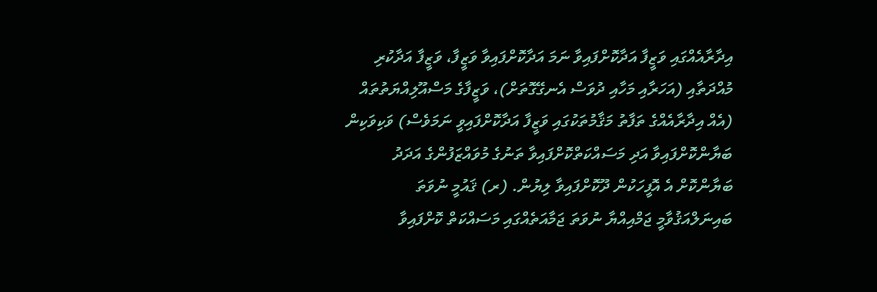އިދާރާއެއްގައި ވަޒީފާ އަދާކޮށްފައިވާ ނަމަ އަދާކޮށްފައިވާ ވަޒީފާ، ވަޒީފާ އަދާކުރި މުއްދަތާއި (އަހަރާއި މަހާއި ދުވަސް އެނގޭގޮތަށް)، ވަޒީފާގެ މަސްއޫލިއްޔަތުތައް (އެއް އިދާރާއެއްގެ ތަފާތު މަޤާމުތަކުގައި ވަޒީފާ އަދާކޮށްފައިވީ ނަމަވެސް) ވަކިވަކިން ބަޔާންކޮށްފައިވާ އަދި މަސައްކަތްކޮށްފައިވާ ތަނުގެ މުވައްޒަފުންގެ އަދަދު ބަޔާންކޮށް އެ އޮފީހަކުން ދޫކޮށްފައިވާ ލިޔުން. (ރ) ޤައުމީ ނުވަތަ ބައިނަލްއަޤުވާމީ ޖަމްއިއްޔާ ނުވަތަ ޖަމާއަތެއްގައި މަސައްކަތް ކޮށްފައިވާ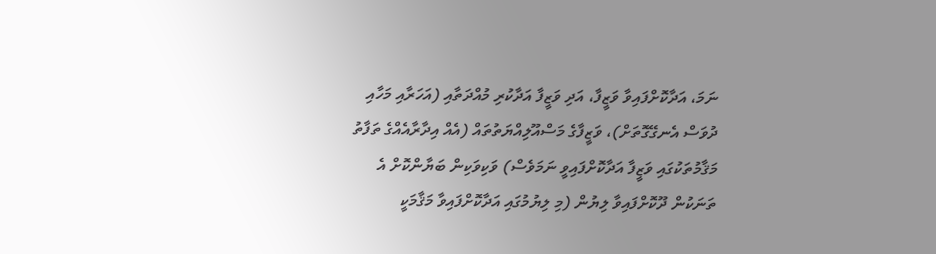ނަމަ، އަދާކޮށްފައިވާ ވަޒީފާ، އަދި ވަޒީފާ އަދާކުރި މުއްދަތާއި (އަހަރާއި މަހާއި ދުވަސް އެނގޭގޮތަށް)، ވަޒީފާގެ މަސްއޫލިއްޔަތުތައް (އެއް އިދާރާއެއްގެ ތަފާތު މަޤާމުތަކުގައި ވަޒީފާ އަދާކޮށްފައިވީ ނަމަވެސް) ވަކިވަކިން ބަޔާންކޮށް އެ ތަނަކުން ދޫކޮށްފައިވާ ލިޔުން (މި ލިޔުމުގައި އަދާކޮށްފައިވާ މަޤާމަކީ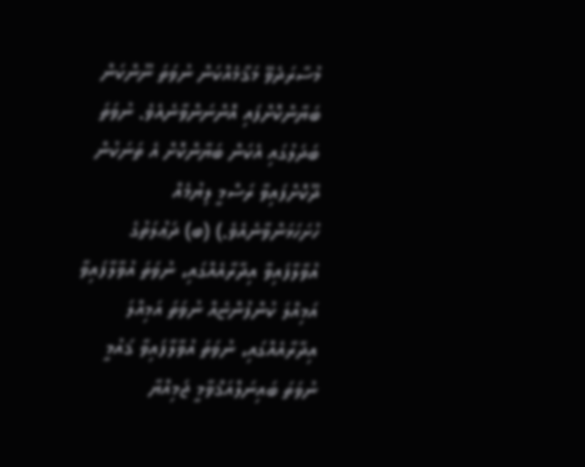މުސާރަދެވޭ މަޤާމެއްކަން ނުވަތަ ނޫންކަން ބަޔާންކޮށްފައި އޮންނަންވާނެއެވެ. ނުވަތަ ބަދަލުގައި އެކަން ބަޔާންކޮށް އެ ތަނަކުން ދޫކޮށްފައިވާ ރަސްމީ ލިޔުމެއް ހުށަހަޅަންވާނެއެވެ.) (ބ) ދަޢުލަތުގެ އުވާލާފައިވާ އިދާރާއެއްގައި، ނުވަތަ އުވާލާފައިވާ އަމިއްލަ ކުންފުންޏެއް ނުވަތަ އަމިއްލަ އިދާރާއެއްގައި، ނުވަތަ އުވާލާފައިވާ ޤައުމީ ނުވަތަ ބައިނަލްއަޤްވާމީ ޖަމިއްޔާ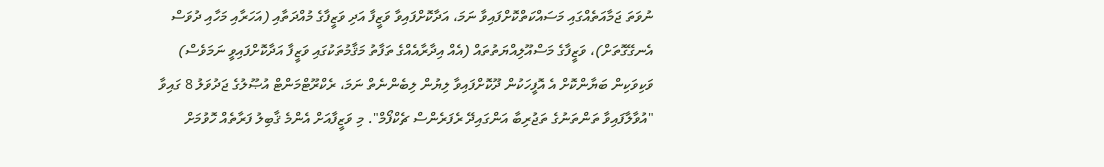ނުވަތަ ޖަމާއަތެއްގައި މަސައްކަތްކޮށްފައިވާ ނަމަ، އަދާކޮށްފައިވާ ވަޒީފާ އަދި ވަޒީފާގެ މުއްދަތާއި (އަހަރާއި މަހާއި ދުވަސް އެނގޭގޮތަށް)، ވަޒީފާގެ މަސްއޫލިއްޔަތުތައް (އެއް އިދާރާއެއްގެ ތަފާތު މަޤާމުތަކުގައި ވަޒީފާ އަދާކޮށްފައިވީ ނަމަވެސް) ވަކިވަކިން ބަޔާންކޮށް އެ އޮފީހަކުން ދޫކޮށްފައިވާ ލިޔުން ލިބެންނެތް ނަމަ، ރެކްރޫޓްމަންޓް އުޞޫލުގެ ޖަދުވަލު 8 ގައިވާ "އުވާލާފައިވާ ތަންތަނުގެ ތަޖުރިބާ އަންގައިދޭ ރެފަރެންސް ޗެކްފޯމް". މި ވަޒީފާއަށް އެންމެ ޤާބިލު ފަރާތެއް ހޮވުމަށް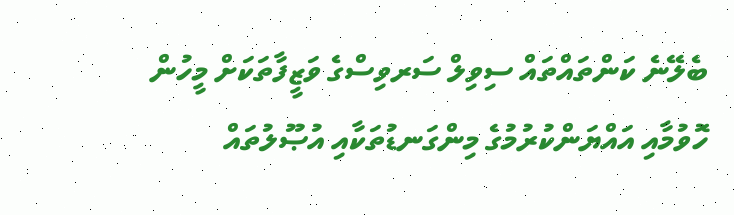ބެލޭނެ ކަންތައްތައް ސިވިލް ސަރވިސްގެ ވަޒީފާތަކަށް މީހުން ހޮވުމާއި އައްޔަންކުރުމުގެ މިންގަނޑުތަކާއި އުޞޫލުތައް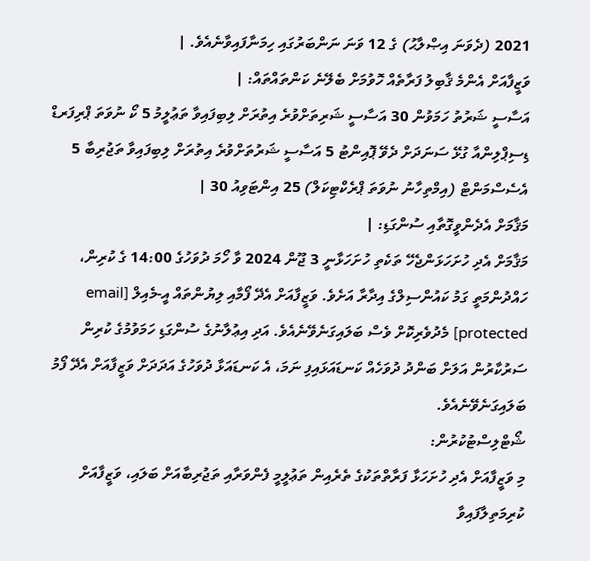2021 (ދެވަނަ އިޞްލާޙު) ގެ 12 ވަނަ ނަންބަރުގައި ހިމަނާފައިވާނެއެވެ. |
ވަޒީފާއަށް އެންމެ ޤާބިލު ފަރާތެއް ހޮވުމަށް ބެލޭނެ ކަންތައްތައް: |
އަސާސީ ޝަރުތު ހަމަވުން 30 އަސާސީ ޝަރިތަށްވުރެ އިތުރަށް ލިބިފައިވާ ތަޢުލީމު 5 ކޯ ނުވަތަ ޕްރިފަރޑް ޑިސިޕްލިންއާ ގުޅޭ ސަނަދަށް ދެވޭ ޕޮއިންޓު 5 އަސާސީ ޝަރުތަށްވުރެ އިތުރަށް ލިބިފައިވާ ތަޖުރިބާ 5 އެސެސްމަންޓް (އިމްތިހާނު ނުވަތަ ޕްރެކްޓިކަލް) 25 އިންޓަވިއު 30 |
މަޤާމަށް އެދެންވީގޮތާއި ސުންގަޑި: |
މަޤާމަށް އެދި ހުށަހަޅަންޖެހޭ ތަކެތި ހުށަހަޅާނީ 3 ޖޫން 2024 ވާ ހޯމަ ދުވަހުގެ 14:00 ގެ ކުރިން، ހައްދުންމަތީ ގަމު ކައުންސިލްގެ އިދާރާ އަށެވެ. ވަޒީފާއަށް އެދޭ ފޯމާއި ލިޔުންތައް އީ-މެއިލް [email protected] މެދުވެރިކޮށް ވެސް ބަލައިގަނެވޭނެއެވެ. އަދި އިޢުލާނުގެ ސުންގަޑި ހަމަވުމުގެ ކުރިން ސަރުކާރުން އަލަށް ބަންދު ދުވަހެއް ކަނޑައަޅައިފި ނަމަ، އެ ކަނޑައަޅާ ދުވަހުގެ އަދަދަށް ވަޒީފާއަށް އެދޭ ފޯމު ބަލައިގަނެވޭނެއެވެ.
ޝޯޓްލިސްޓުކުރުން:
މި ވަޒީފާއަށް އެދި ހުށަހަޅާ ފަރާތްތަކުގެ ތެރެއިން ތަޢުލީމީ ފެންވަރާއި ތަޖުރިބާއަށް ބަލައި، ވަޒީފާއަށް ކުރިމަތިލާފައިވާ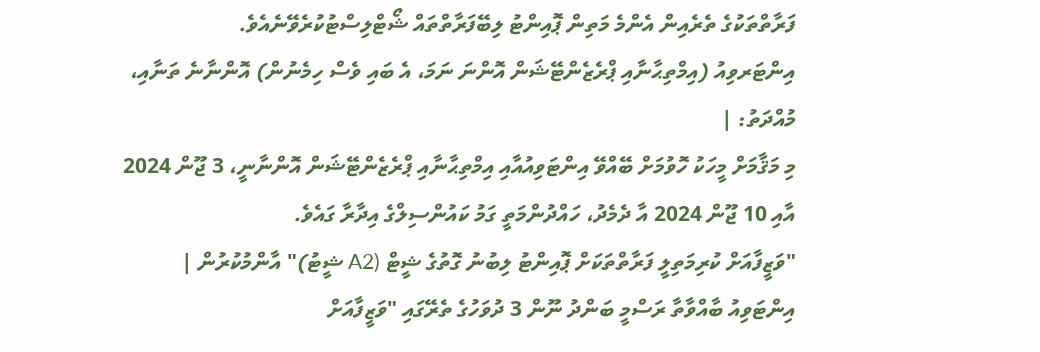ފަރާތްތަކުގެ ތެރެއިން އެންމެ މަތިން ޕޮއިންޓު ލިބޭފަރާތްތައް ޝޯޓްލިސްޓުކުރެވޭނެއެވެ.
އިންޓަރވިއު (އިމްތިޙާނާއި ޕްރެޒެންޓޭޝަން އޮންނަ ނަމަ، އެ ބައި ވެސް ހިމެނުން) އޮންނާނެ ތަނާއި، މުއްދަތު: |
މި މަޤާމަށް މީހަކު ހޮވުމަށް ބޭއްވޭ އިންޓަވިއުއާއި އިމްތިޙާނާއި ޕްރެޒެންޓޭޝަން އޮންނާނީ، 3 ޖޫން 2024 އާއި 10 ޖޫން 2024 އާ ދެމެދު، ހައްދުންމަތީ ގަމު ކައުންސިލްގެ އިދާރާ ގައެވެ.
"ވަޒީފާއަށް ކުރިމަތިލީ ފަރާތްތަކަށް ޕޮއިންޓު ލިބުނު ގޮތުގެ ޝީޓް (A2 ޝީޓު)" އާންމުކުރުން |
އިންޓަވިއު ބާއްވާތާ ރަސްމީ ބަންދު ނޫން 3 ދުވަހުގެ ތެރޭގައި "ވަޒީފާއަށް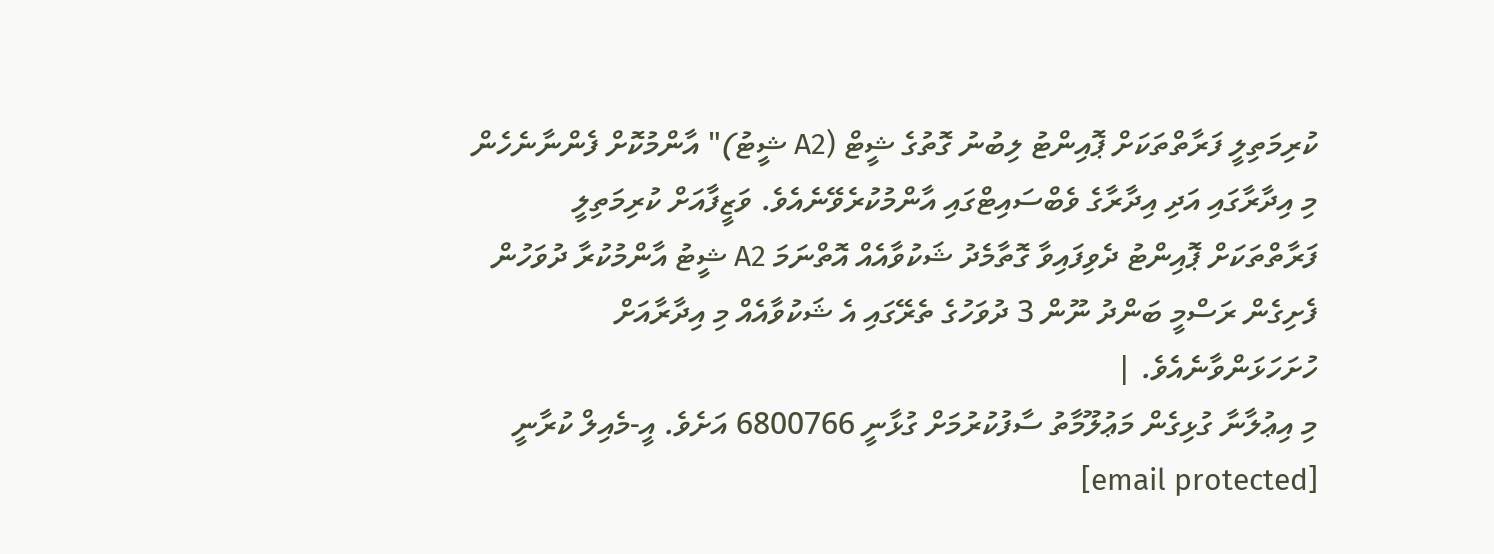ކުރިމަތިލީ ފަރާތްތަކަށް ޕޮއިންޓު ލިބުނު ގޮތުގެ ޝީޓް (A2 ޝީޓު)" އާންމުކޮށް ފެންނާނެހެން މި އިދާރާގައި އަދި އިދާރާގެ ވެބްސައިޓްގައި އާންމުކުރެވޭނެއެވެ. ވަޒީފާއަށް ކުރިމަތިލީ ފަރާތްތަކަށް ޕޮއިންޓު ދެވިފައިވާ ގޮތާމެދު ޝަކުވާއެއް އޮތްނަމަ A2 ޝީޓު އާންމުކުރާ ދުވަހުން ފެށިގެން ރަސްމީ ބަންދު ނޫން 3 ދުވަހުގެ ތެރޭގައި އެ ޝަކުވާއެއް މި އިދާރާއަށް ހުށަހަޅަންވާނެއެވެ. |
މި އިޢުލާނާ ގުޅިގެން މަޢުލޫމާތު ސާފުކުރުމަށް ގުޅާނީ 6800766 އަށެވެ. އީ-މެއިލް ކުރާނީ [email protected]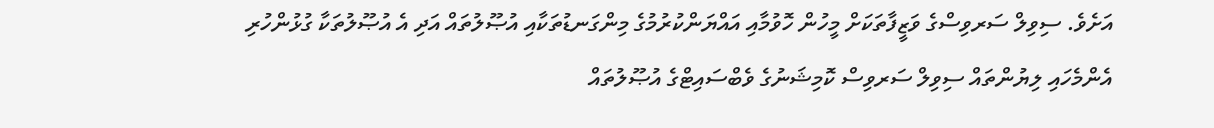އަށެވެ. ސިވިލް ސަރވިސްގެ ވަޒީފާތަކަށް މީހުން ހޮވުމާއި އައްޔަންކުރުމުގެ މިންގަނޑުތަކާއި އުޞޫލުތައް އަދި އެ އުޞޫލުތަކާ ގުޅުންހުރި އެންމެހައި ލިޔުންތައް ސިވިލް ސަރވިސް ކޮމިޝަނުގެ ވެބްސައިޓްގެ އުޞޫލުތައް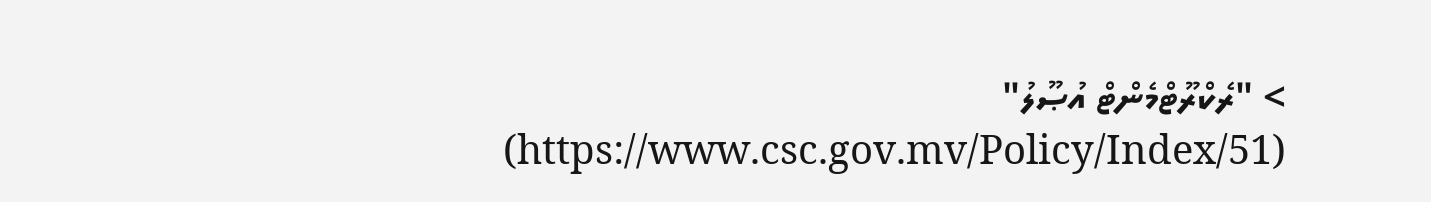> "ރެކްރޫޓްމެންޓް އުޞޫލު" (https://www.csc.gov.mv/Policy/Index/51)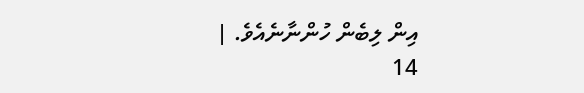އިން ލިބެން ހުންނާނެއެވެ. |
14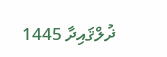ޛުލްޤައިދާ 1445